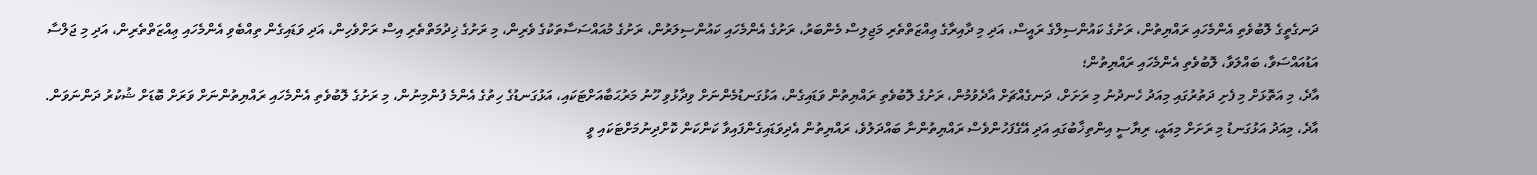ދަނގެތީގެ ލޮބުވެތި އެންމެހައި ރައްޔިތުން، ރަށުގެ ކައުންސިލްގެ ރައީސް، އަދި މި ދާއިރާގެ ޢިއްޒަތްތެރި މަޖިލިސް މެންބަރު، ރަށުގެ އެންމެހައި ކައުންސިލަރުން، ރަށުގެ މުއައްސަސާތަކުގެ ވެރިން، މި ރަށުގެ ޚިދުމަތްތެރި އިސް ރަށްވެހިން، އަދި ވަޑައިގެން ތިއްބެވި އެންމެހައި ޢިއްޒަތްތެރިން، އަދި މި ޖަލްސާ އަޑުއައްސަވާ، ބައްލަވާ، ލޮބުވެތި އެންމެހައި ރައްޔިތުން؛
އާދެ، މި އަތޮޅަށް މި ފެށި ދަތުރުގައި މިއަދު ހެނދުނު މި ރަށަށް، ދަނގެއްޗަށް އާދެވުމުން، ރަށުގެ ލޮބުވެތި ރައްޔިތުން ވަޑައިގެން، އަޅުގަނޑުމެންނަށް ވިދާޅުވި ހޫނު މަރުޙަބާއަށްޓަކައި، އަޅުގަނޑުގެ ހިތުގެ އެންމެ ފުންމިނުން، މި ރަށުގެ ލޮބުވެތި އެންމެހައި ރައްޔިތުންނަށް ވަރަށް ބޮޑަށް ޝުކުރު ދަންނަވަން.
އާދެ، މިއަދު އަޅުގަނޑު މި ރަށަށް މިއައީ، ރިޔާސީ އިންތިޚާބުގައި އަދި އޭގެފަހުންވެސް ރައްޔިތުންނާ ބައްދަލުވެ، ރައްޔިތުން އެދިވަޑައިގެންފައިވާ ކަންކަން ކޮށްދިނުމަށްޓަކައި ވީ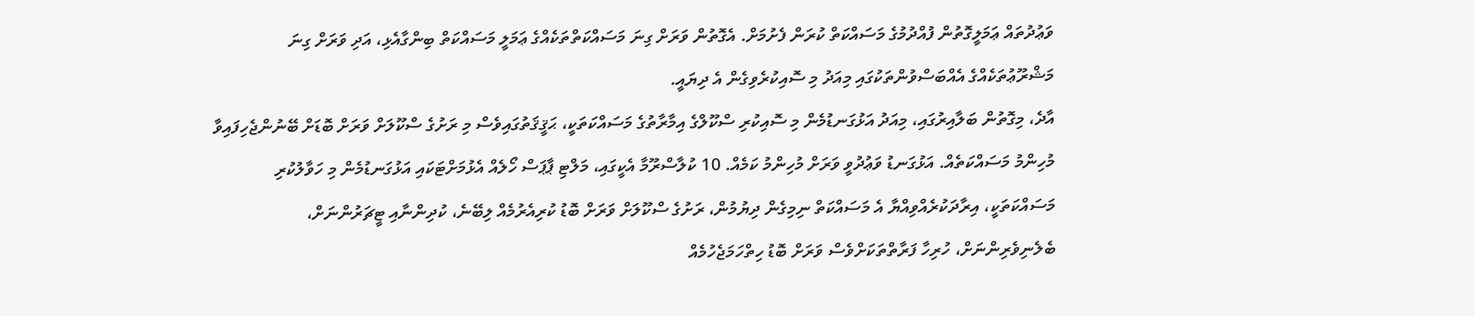ވަޢުދުތައް ޢަމަލީގޮތުން ފުއްދުމުގެ މަސައްކަތް ކުރަން ފެށުމަށް. އެގޮތުން ވަރަށް ގިނަ މަސައްކަތްތަކެއްގެ ޢަމަލީ މަސައްކަތް ބިންގާއެޅި، އަދި ވަރަށް ގިނަ މަޝްރޫޢުތަކެއްގެ އެއްބަސްވުންތަކުގައި މިއަދު މި ސޮއިކުރެވިގެން އެ ދިޔައީ.
އާދެ، މިގޮތުން ބަލާއިރުގައި، މިއަދު އަޅުގަނޑުމެން މި ސޮއިކުރި ސްކޫލްގެ އިމާރާތުގެ މަސައްކަތަކީ، ޙަޤީޤަތުގައިވެސް މި ރަށުގެ ސްކޫލަށް ވަރަށް ބޮޑަށް ބޭނުންޖެހިފައިވާ މުހިންމު މަސައްކަތެއް. އަޅުގަނޑު ވަޢުދުވީ ވަރަށް މުހިންމު ކަމެއް. 10 ކުލާސްރޫމާ އެކީގައި، މަލްޓި ޕާޕަސް ހޯލެއް އެޅުމަށްޓަކައި އަޅުގަނޑުމެން މި ހަވާލުކުރި މަސައްކަތަކީ، އިރާދަކުރެއްވިއްޔާ އެ މަސައްކަތް ނިމިގެން ދިޔުމުން، ރަށުގެ ސްކޫލަށް ވަރަށް ބޮޑު ކުރިއެރުމެއް ލިބޭނެ، ކުދިންނާއި ޓީޗަރުންނަށް، ބެލެނިވެރިންނަށް، ހުރިހާ ފަރާތްތަކަށްވެސް ވަރަށް ބޮޑު ހިތްހަމަޖެހުމެއް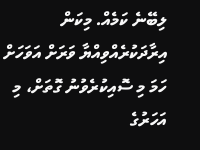ލިބޭނެ ކަމެއް. މިކަން އިރާދަކުރެއްވިއްޔާ ވަރަށް އަވަހަށް ހަމަ މި ސޮއިކުރެވުނު ގޮތަށް، މި އަހަރުގެ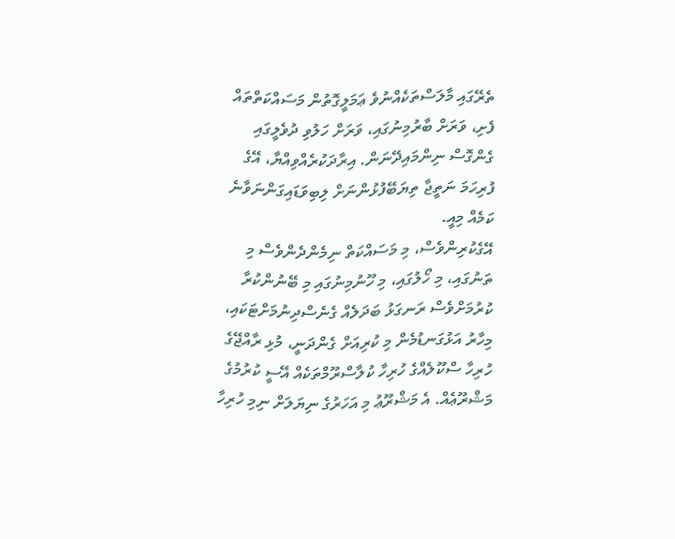ތެރޭގައި މާލަސްތަކެއްނުވެ ޢަމަލީގޮތުން މަސައްކަތްތައް ފެށި، ވަރަށް ބާރުމިނުގައި، ވަރަށް ހަލުވި ދުވެލީގައި ގެންގޮސް ނިންމައިދޭނަން. އިރާދަކުރެއްވިއްޔާ، އޭގެ ފުރިހަމަ ނަތީޖާ ތިޔަބޭފުޅުންނަށް ލިބިވަޑައިގަންނަވާނެ ކަމެއް މިއީ.
އޭގެކުރިންވެސް، މި މަސައްކަތް ނިމެންދެންވެސް މި ތަނުގައި، މި ހޯލުގައި، މި ހޫނުމިނުގައި މި ބޭނުންކުރާ ކުރުމަށްވެސް ރަނގަޅު ބަދަލެއް ގެނެސްދިނުމަށްޓަކައި، މިހާރު އަޅުގަނޑުމެން މި ކުރިއަށް ގެންދަނީ، މުޅި ރާއްޖޭގެ ހުރިހާ ސްކޫލެއްގެ ހުރިހާ ކުލާސްރޫމްތަކެއް އޭސީ ކުރުމުގެ މަޝްރޫޢެއް. އެ މަޝްރޫޢު މި އަހަރުގެ ނިޔަލަށް ނިމި ހުރިހާ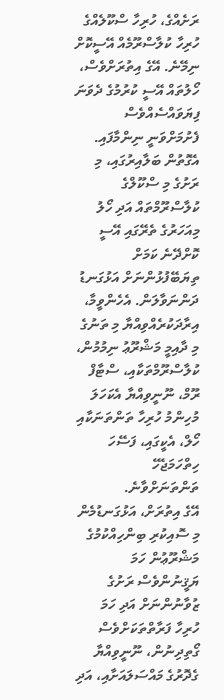ރަށެއްގެ، ހުރިހާ ސްކޫލެއްގެ ހުރިހާ ކުލާސްރޫމެއް އޭސީކޮށް ނިމޭނެ. އޭގެ އިތުރަށްވެސް، ހޯލުތައް އޭސީ ކުރުމުގެ ދެވަނަ ފިޔަވައްސެއްވެސް ފެށުމަށްވަނީ ނިންމާފައި. އެގޮތުން ބަލާއިރުގައި، މި ރަށުގެ މި ސްކޫލްގެ ކުލާސްރޫމްތައް އަދި ހޯލު މިއަހަރުގެ ތެރޭގައި އޭސީ ކޮށްދޭނެ ކަމަށް ތިޔަބޭފުޅުންނަށް އަޅުގަނޑު ދަންނަވާލަން. އެހެންވީމާ، އިރާދަކުރެއްވިއްޔާ މި ތަނުގެ މި ދާއިމީ މަޝްރޫޢު ނިމުމުން، ކުލާސްރޫމްތަކާއި، ސްޓާފް ރޫމް، ނޫނީވިއްޔާ އެކަހަލަ މުހިންމު ހުރިހާ ތަންތަނަކާއި ހޯލް، އެކީގައި، ފަސޭހަ ހިތްހަމަޖެހޭ ތަންތަނަށްވާނެ.
އޭގެ އިތުރަށް، އަޅުގަނޑުމެން މި ސޮއިކުރި ބިންހިއްކުމުގެ މަޝްރޫޢުން ހަމަ ޔަޤީނުންވެސް ރަށުގެ ޒުވާނުންނަށް އަދި ހަމަ ހުރިހާ ފަރާތްތަކަށްވެސް ގޯތިދިނުން، ނޫނީވިއްޔާ ގެދޮރުގެ މައްސަލައަށާއި، އަދި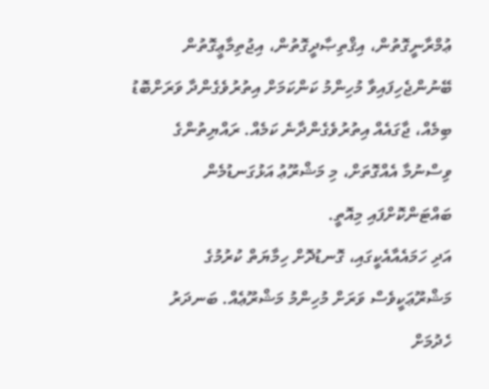ޢުމްރާނީގޮތުން، އިޤްތިޞާދީގޮތުން، އިޖުތިމާޢީގޮތުން ބޭނުންޖެހިފައިވާ މުހިންމު ކަންކަމަށް އިތުރުވެގެންދާ ވަރަށްބޮޑު ބިމެއް، ޖާގައެއް އިތުރުވެގެންދާނެ ކަމެއް. ރައްޔިތުންގެ ވިސްނުމާ އެއްގޮތަށް، މި މަޝްރޫޢު އަޅުގަނޑުމެން ބައްޓަންކޮށްފައި މިއޮތީ.
އަދި ހަމައެއާއެކީގައި، ގޮނޑުދޮށް ހިމާޔަތް ކުރުމުގެ މަޝްރޫޢަކީވެސް ވަރަށް މުހިންމު މަޝްރޫޢެއް. ބަނދަރު ހެދުމަށް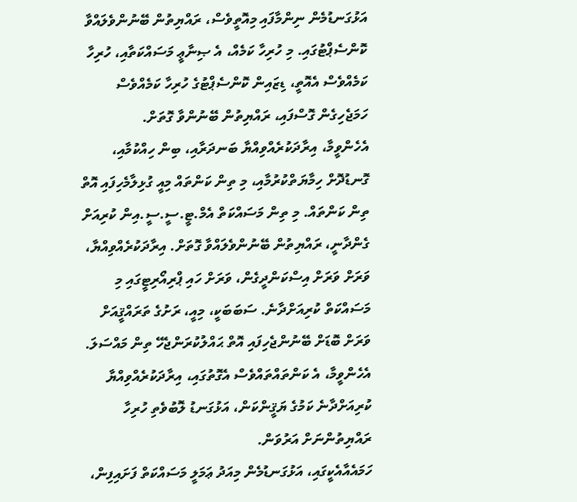އަޅުގަނޑުމެން ނިންމާފައި މިއޮތީވެސް، ރައްޔިތުން ބޭނުންވެލައްވާ ކޮންސެޕްޓުގައި. މި ހުރިހާ ކަމެއް، އެ ޞިނާޢީ މަސައްކަތާއި، ހުރިހާ ކަމެއްވެސް އެއޮތީ، ޑިޒައިން ކޮންސެޕްޓުގެ ހުރިހާ ކަމެއްވެސް ހަމަޖެހިގެން ގޮސްފައި، ރައްޔިތުން ބޭނުންވާ ގޮތަށް.
އެހެންވީމާ، އިރާދަކުރެއްވިއްޔާ ބަނދަރާއި، ބިން ހިއްކުމާއި، ގޮނޑުދޮށް ހިމާޔަތްކުރުމާއި، މި ތިން ކަންތައް މިއީ ގުޅިލާމެހިފައި އޮތް ތިން ކަންތައް. މި ތިން މަސައްކަތް އެމް.ޓީ.ސީ.ސީ.އިން ކުރިއަށް ގެންދާނީ، ރައްޔިތުން ބޭނުންވެލައްވާ ގޮތަށް. އިރާދަކުރެއްވިއްޔާ، ވަރަށް ވަރަށް އިސްކަންދީގެން، ވަރަށް ހައި ޕްރިއޯރިޓީގައި މި މަސައްކަތް ކުރިއަށްދާނެ. ސަބަބަކީ، މިއީ، ރަށުގެ ތަރައްޤީއަށް ވަރަށް ބޮޑަށް ބޭނުންޖެހިފައި އޮތް ޙައްލުކުރަންޖެހޭ ތިން މައްސަލަ. އެހެންވީމާ، އެ ކަންތައްތައްވެސް އެގޮތުގައި، އިރާދަކުރެއްވިއްޔާ ކުރިއަށްދާނެ ކަމުގެ ޔަޤީންކަން، އަޅުގަނޑު ލޮބުވެތި ހުރިހާ ރައްޔިތުންނަށް އަރުވަން.
ހަމައެއާއެކީގައި، އަޅުގަނޑުމެން މިއަދު ޢަމަލީ މަސައްކަތް ފަށައިފިން،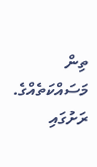ތިން މަސައްކަތެއްގެ. ރަށުގައި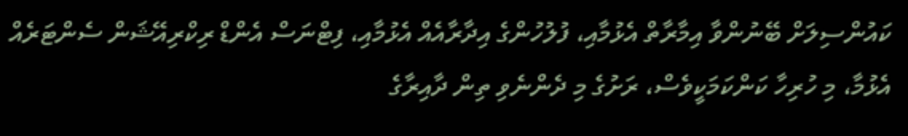ކައުންސިލަށް ބޭނުންވާ އިމާރާތް އެޅުމާއި، ފުލުހުންގެ އިދާރާއެއް އެޅުމާއި، ފިޓްނަސް އެންޑް ރިކްރިއޭޝަން ސެންޓަރެއް އެޅުމާ، މި ހުރިހާ ކަންކަމަކީވެސް، ރަށުގެ މި ދެންނެވި ތިން ދާއިރާގެ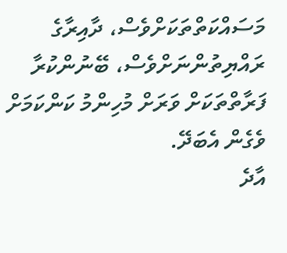މަސައްކަތްތަކަށްވެސް، ދާއިރާގެ ރައްޔިތުންނަށްވެސް، ބޭނުންކުރާ ފަރާތްތަކަށް ވަރަށް މުހިންމު ކަންކަމަށް ވެގެން އެބަދޭ.
އާދެ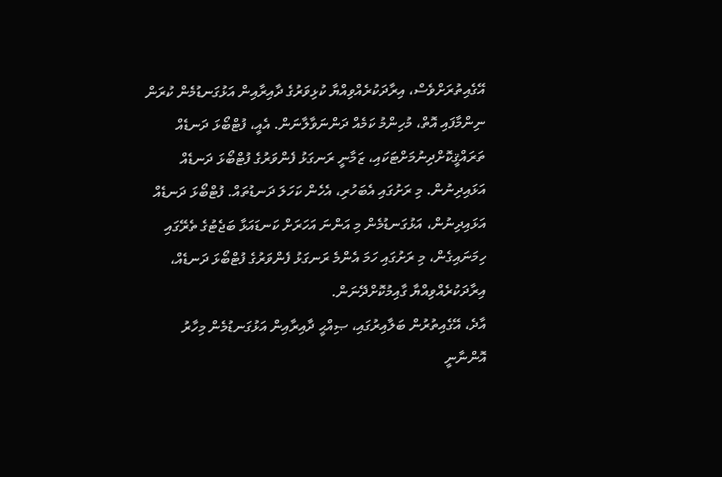އޭގެއިތުރަށްވެސް، އިރާދަކުރެއްވިއްޔާ ކުޅިވަރުގެ ދާއިރާއިން އަޅުގަނޑުމެން ކުރަން ނިންމާފައި އޮތް، މުހިންމު ކަމެއް ދަންނަވާލާނަން. އެއީ، ފުޓްބޯޅަ ދަނޑެއް ތަރައްޤީކޮށްދިނުމަށްޓަކައި، ޒަމާނީ ރަނގަޅު ފެންވަރުގެ ފުޓްބޯޅަ ދަނޑެއް އަޅައިދިނުން. މި ރަށުގައި އެބަހުރި، އެހެން ކަހަލަ ދަނޑުތައް. ފުޓްބޯޅަ ދަނޑެއް އަޅައިދިނުން، އަޅުގަނޑުމެން މި އަންނަ އަހަރަށް ކަނޑައަޅާ ބަޖެޓުގެ ތެރޭގައި ހިމަނައިގެން، މި ރަށުގައި ހަމަ އެންމެ ރަނގަޅު ފެންވަރުގެ ފުޓްބޯޅަ ދަނޑެއް، އިރާދަކުރެއްވިއްޔާ ގާއިމުކޮށްދޭނަން.
އާދެ، އޭގެއިތުރުން ބަލާއިރުގައި، ޞިއްޙީ ދާއިރާއިން އަޅުގަނޑުމެން މިހާރު އޮންނާނީ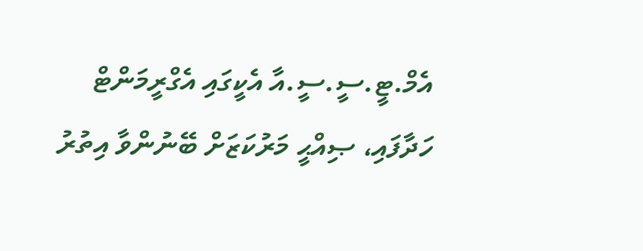އެމް.ޓީ.ސީ.ސީ.އާ އެކީގައި އެގްރީމަންޓް ހަދާފައި، ޞިއްޙީ މަރުކަޒަށް ބޭނުންވާ އިތުރު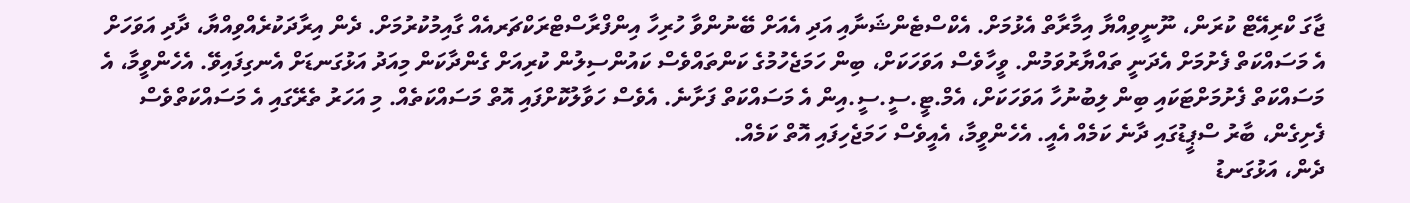ޖާގަ ކްރިއޭޓް ކުރަން، ނޫނީވިއްޔާ އިމާރާތް އެޅުމަށް. އެކްސްޓެންޝަނާއި އަދި އެއަށް ބޭނުންވާ ހުރިހާ އިންފްރާސްޓްރަކްޗަރއެއް ގާއިމުކުރުމަށް. ދެން އިރާދަކުރެއްވިއްޔާ، ދާދި އަވަހަށް އެ މަސައްކަތް ފެށުމަށް އެދަނީ ތައްޔާރުވަމުން. ވީހާވެސް އަވަހަކަށް، ބިން ހަމަޖެހުމުގެ ކަންތައްވެސް ކައުންސިލުން ކުރިއަށް ގެންދާކަން މިއަދު އަޅުގަނޑަށް އެނގިފައިވޭ. އެހެންވީމާ، އެ މަސައްކަތް ފެށުމަށްޓަކައި ބިން ލިބުނުހާ އަވަހަކަށް، އެމް.ޓީ.ސީ.ސީ.އިން އެ މަސައްކަތް ފަށާނެ. އެވެސް ހަވާލުކޮށްފައި އޮތް މަސައްކަތެއް. މި އަހަރު ތެރޭގައި އެ މަސައްކަތްވެސް ފެށިގެން، ބާރު ސްޕީޑުގައި ދާނެ ކަމެއް އެއީ. އެހެންވީމާ، އެއީވެސް ހަމަޖެހިފައި އޮތް ކަމެއް.
ދެން، އަޅުގަނޑު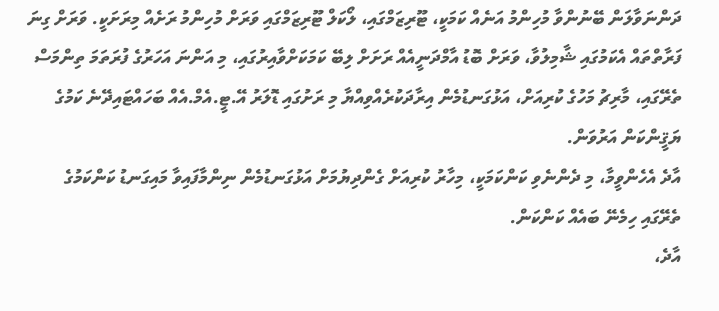ދަންނަވާލަން ބޭނުންވާ މުހިންމު އަނެއް ކަމަކީ، ޓޫރިޒަމްގައި، ލޯކަލް ޓޫރިޒަމްގައި ވަރަށް މުހިންމު ރަށެއް މިރަށަކީ. ވަރަށް ގިނަ ފަރާތްތައް އެކަމުގައި ޝާމިލުވާ، ވަރަށް ބޮޑު އާމްދަނީއެއް ރަށަށް ލިބޭ ކަމަކަށްވާއިރުގައި، މި އަންނަ އަހަރުގެ ފުރަތަމަ ތިންމަސް ތެރޭގައި، މާރިޗު މަހުގެ ކުރިއަށް، އަޅުގަނޑުމެން އިރާދަކުރެއްވިއްޔާ މި ރަށުގައި ޑޮލަރު އޭ.ޓީ.އެމް.އެއް ބަހައްޓައިދޭނެ ކަމުގެ ޔަޤީންކަން އަރުވަން.
އާދެ އެހެންވީމާ، މި ދެންނެވި ކަންކަމަކީ، މިހާރު ކުރިއަށް ގެންދިޔުމަށް އަޅުގަނޑުމެން ނިންމާފައިވާ މައިގަނޑު ކަންކަމުގެ ތެރޭގައި ހިމެނޭ ބައެއް ކަންކަން.
އާދެ،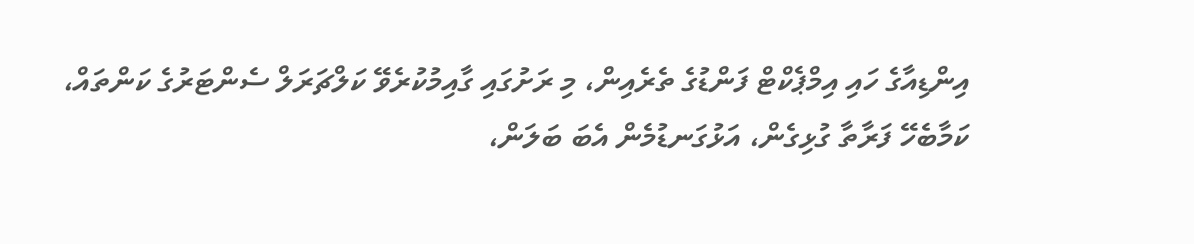އިންޑިއާގެ ހައި އިމްޕެކްޓް ފަންޑުގެ ތެރެއިން، މި ރަށުގައި ގާއިމުކުރެވޭ ކަލްޗަރަލް ސެންޓަރުގެ ކަންތައް، ކަމާބެހޭ ފަރާތާ ގުޅިގެން، އަޅުގަނޑުމެން އެބަ ބަލަން،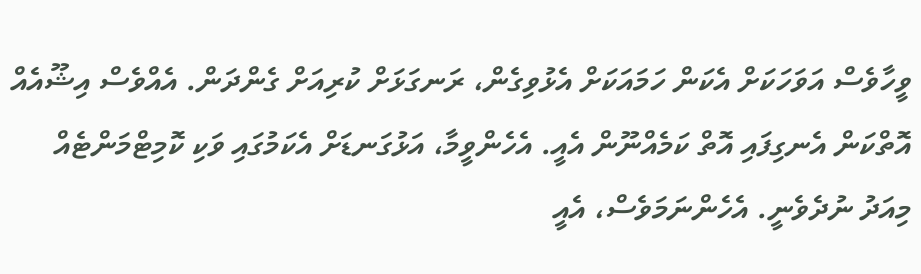ވީހާވެސް އަވަހަކަށް އެކަން ހަމައަކަށް އެޅުވިގެން، ރަނގަޅަށް ކުރިއަށް ގެންދަން. އެއްވެސް އިޝޫއެއް އޮތްކަން އެނގިފައި އޮތް ކަމެއްނޫން އެއީ. އެހެންވީމާ، އަޅުގަނޑަށް އެކަމުގައި ވަކި ކޮމިޓްމަންޓެއް މިއަދު ނުދެވެނީ. އެހެންނަމަވެސް، އެއީ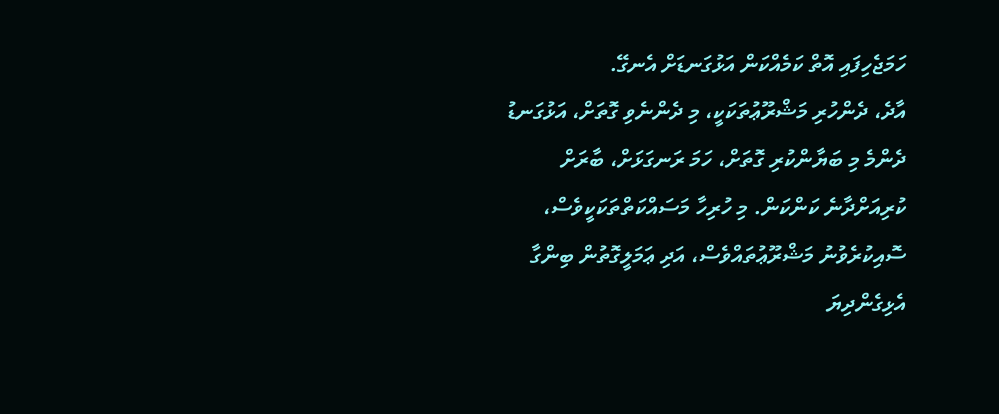ހަމަޖެހިފައި އޮތް ކަމެއްކަން އަޅުގަނޑަށް އެނގޭ.
އާދެ، ދެންހުރި މަޝްރޫޢުތަކަކީ، މި ދެންނެވި ގޮތަށް، އަޅުގަނޑު ދެންމެ މި ބަޔާންކުރި ގޮތަށް، ހަމަ ރަނގަޅަށް، ބާރަށް ކުރިއަށްދާނެ ކަންކަން. މި ހުރިހާ މަސައްކަތްތަކަކީވެސް، ސޮއިކުރެވުނު މަޝްރޫޢުތައްވެސް، އަދި ޢަމަލީގޮތުން ބިންގާ އެޅިގެންދިޔަ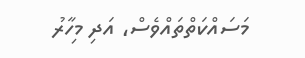މަސައްކަތްތައްވެސް، އަދި މިހާރު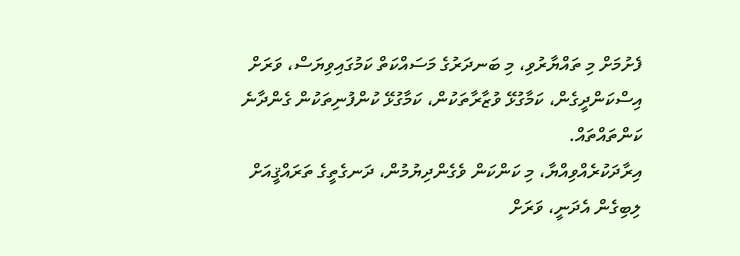ފެށުމަށް މި ތައްޔާރުވި، މި ބަނދަރުގެ މަސައްކަތް ކަމުގައިވިޔަސް، ވަރަށް އިސްކަންދީގެން، ކަމާގުޅޭ ވުޒާރާތަކުން، ކަމާގުޅޭ ކުންފުނިތަކުން ގެންދާނެ ކަންތައްތައް.
އިރާދަކުރެއްވިއްޔާ، މި ކަންކަން ވެގެންދިޔުމުން، ދަނގެތީގެ ތަރައްޤީއަށް ލިބިގެން އެދަނީ، ވަރަށް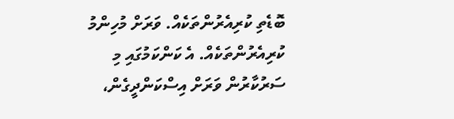ބޮޑެތި ކުރިއެރުންތަކެއް. ވަރަށް މުހިންމު ކުރިއެރުންތަކެއް. އެ ކަންކަމުގައި މި ސަރުކާރުން ވަރަށް އިސްކަންދީގެން،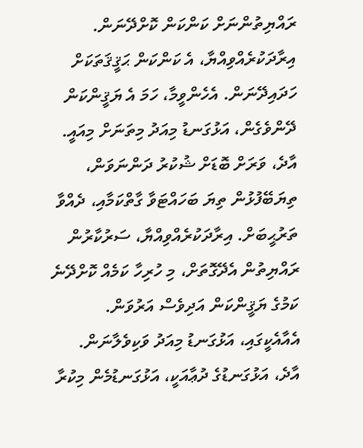ރައްޔިތުންނަށް ކަންކަން ކޮށްދޭނަން. އިރާދަކުރެއްވިއްޔާ، އެ ކަންކަން ޙަޤީޤަތަކަށް ހަދައިދޭނަން. އެހެންވީމާ، ހަމަ އެ ޔަޤީންކަން ދޭންވެގެން، އަޅުގަނޑު މިއަދު މިތަނަށް މިއައީ.
އާދެ، ވަރަށް ބޮޑަށް ޝުކުރު ދަންނަވަން، ތިޔަބޭފުޅުން ތިޔަ ބަހައްޓަވާ ގާތްކަމާއި، ދެއްވާ ތަރުޙީބަށް. އިރާދަކުރެއްވިއްޔާ، ސަރުކާރުން ރައްޔިތުން އެދޭގޮތަށް، މި ހުރިހާ ކަމެއް ކޮށްދޭނެ ކަމުގެ ޔަޤީންކަން އަދިވެސް އަރުވަން. އެއާއެކީގައި، އަޅުގަނޑު މިއަދު ވަކިވެލާނަން.
އާދެ، އަޅުގަނޑުގެ ދުޢާއަކީ، އަޅުގަނޑުމެން މިކުރާ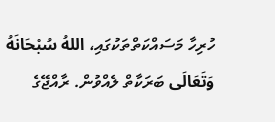ހުރިހާ މަސައްކަތްތަކުގައި، اللهُ سُبْحَانَهُ وَتَعَالَى ބަރަކާތް ލެއްވުން. ރާއްޖޭގެ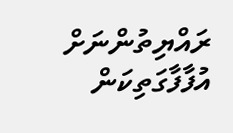ރައްޔިތުންނަށް އުފާފާގަތިކަން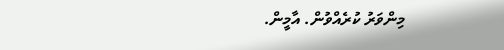މިންވަރު ކުރެއްވުން. އާމީން.